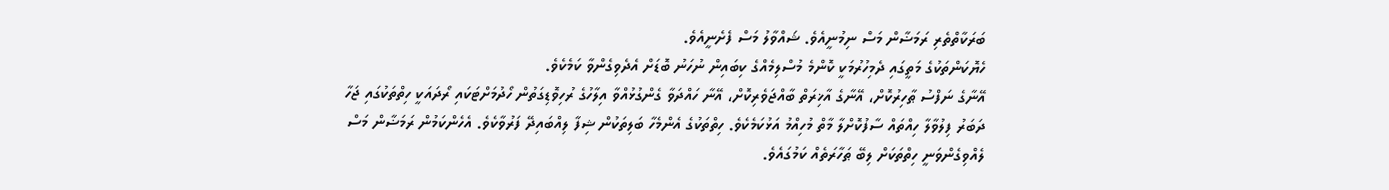ބަރަކާތްތެރި ރަމަޟާން މަސް ނިމުނީއެވެ. ޝައްވާލު މަސް ފެށެނީއެވެ.
ހެޔޮކަންތަކުގެ މަތީގައި ދެމިހުރުމަކީ ކޮންމެ މުސްލިމެއްގެ ކިބައިން ނުހަނު ބޮޑަށް އެދެވިގެންވާ ކަމެކެވެ.
އޭނާގެ ނަފްސު ޠާހިރުކޮށް، އޭނާގެ އާޚިރަތް ބާއްޖަވެރިކޮށް، އޭނާ ހައްދަވާ ގެންގުޅުއްވާ އިލާހުގެ ރުހިވޮޑިގަތުން ހޯދުމަށްޓަކައި ރޯދައަކީ ހިތްތަކުގައި ޖަހާ ދަބަރު ފިލުވާލާ ހިއްތައް ސާފުކޮށްލާ މާތް މުހިއްމު އަޅުކަމެކެވެ. ހިތްތަކުގެ އެންމެހާ ބަލިތަކުން ޝިފާ ލިއްބައިދޭ ފަރުވާކެވެ. އެހެންކަމުން ރަމަޟާން މަސް ލެއްވިގެންވަނީ ހިތްތަކަށް ލިބޭ ޠަހާރަތެއް ކަމުގައެވެ.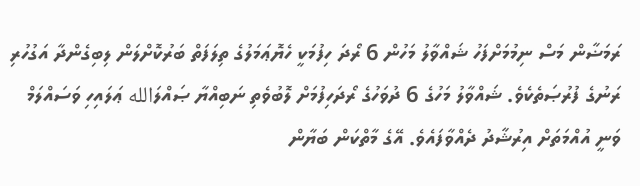ރަމަޟާން މަސް ނިމުމަށްފަހު ޝައްވާލު މަހުން 6 ރޯދަ ހިފުމަކީ ހެޔޮޢަމަލުގެ ތިލަފަތް ބަރުކޮށްލަން ލިބިގެންދާ އަގުހުރި ރަނުގެ ފުރުޞަތެކެވެ. ޝައްވާލު މަހުގެ 6 ދުވަހުގެ ރޯދަހިފުމަށް ލޮބުވެތި ނަބިއްޔާ ޞައްލަالله ޢަލައިހި ވަސައްލަމް ވަނީ އުއްމަތަށް އިރުޝާދު ދެއްވާފައެވެ. އޭގެ މާތްކަން ބަޔާން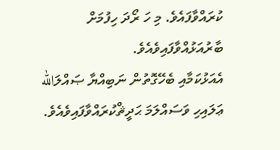ކުރައްވާފައެވެ. މި ހަ ރޯދަ ހިފުމަށް ބާރުއަޅުއްވާފައިވެއެވެ.
އެއަޅުކަމާއި ބެހޭގޮތުން ނަބިއްޔާ ޞައްލަالله ޢަލައިހި ވަސައްލަމަ ޙަދީޘްކުރައްވާފައިވެއެވެ.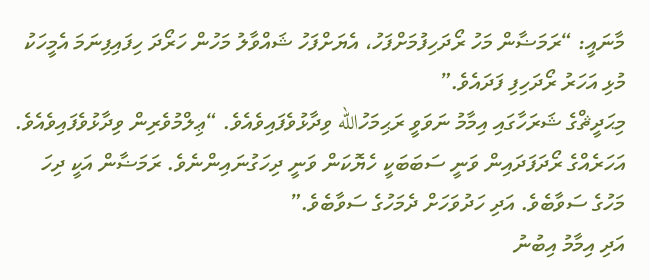މާނައީ: “ރަމަޟާން މަހު ރޯދަހިފުމަށްފަހު، އެޔަށްފަހު ޝައްވާލު މަހުން ހަރޯދަ ހިފައިފިނަމަ އެމީހަކު މުޅި އަހަރު ރޯދަހިފި ފަދައެވެ.”
މިޙަދީޘްގެ ޝަރަހާގައި އިމާމު ނަވަވީ ރަޙިމަހުالله ވިދާޅުވެފައިވެއެވެ. “ޢިލްމުވެރިން ވިދާޅުވެފައިވެއެވެ. އަހަރެއްގެ ރޯދަފަދައިން ވަނީ ސަބަބަކީ ހެޔޮކަން ވަނީ ދިހަގުނައިންނެވެ. ރަމަޟާން އަކީ ދިހަ މަހުގެ ސަވާބެވެ. އަދި ހަދުވަހަށް ދެމަހުގެ ސަވާބެވެ.”
އަދި އިމާމު އިބުނު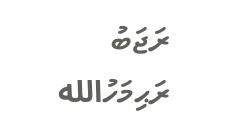ރަޖަބު ރަޙިމަހުالله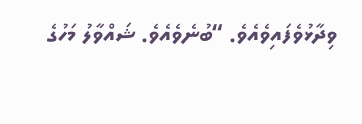ވިދާޅުވެފައިވެއެވެ. “ބުނެވެއެވެ. ޝައްވާލު މަހުގެ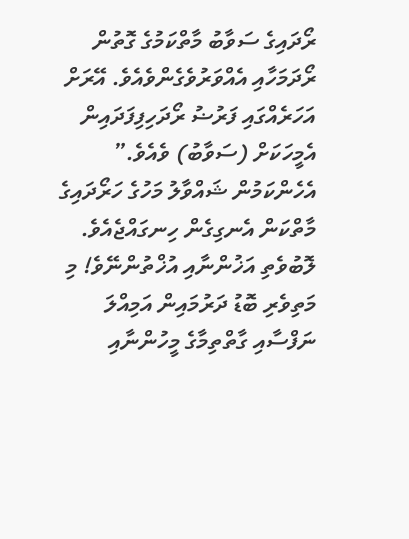ރޯދައިގެ ސަވާބު މާތްކަމުގެ ގޮތުން ރޯދަމަހާއި އެއްވަރުވެގެންވެއެވެ. އޭރަށް އަހަރެއްގައި ފަރުޟު ރޯދަހިފިފަދައިން އެމީހަކަށް (ސަވާބު) ވެއެވެ.”
އެހެންކަމުން ޝައްވާލު މަހުގެ ހަރޯދައިގެ މާތްކަން އެނގިގެން ހިނގައްޖެއެވެ.
ލޮބުވެތި އަޚުންނާއި އުޚްތުންނޭވެ! މި މަތިވެރި ބޮޑު ދަރުމައިން އަމިއްލަ ނަފްސާއި ގާތްތިމާގެ މީހުންނާއި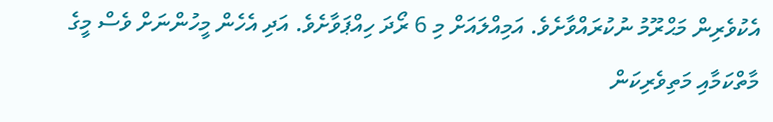އެކުވެރިން މަޙްރޫމު ނުކުރައްވާށެވެ. އަމިއްލައަށް މި 6 ރޯދަ ހިއްޕަވާށެވެ. އަދި އެހެން މީހުންނަށް ވެސް މީގެ މާތްކަމާއި މަތިވެރިކަން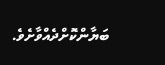ބަޔާންކޮށްދެއްވާށެވެ.